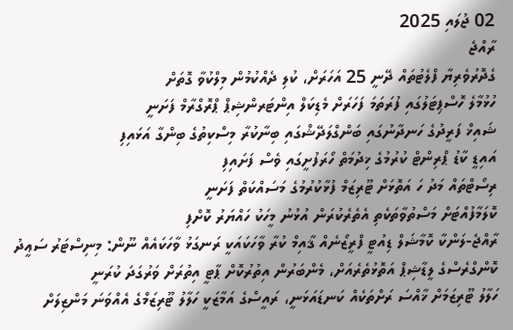02 ޖުލައި 2025
ރާއްޖެ
ގެދޮރުވެރިޔާ ފްލެޓުތައް ދޭނީ 25 އަހަރަށް، ކުލި ދެއްކުމުން މިލްކުވާ ގޮތަށް
ހުޅުމާލެ ހޮސްޕިޓަލުގައި ފުރަތަމަ ފަހަރަށް މެޑިކަލް އިންޓަރންޝިޕް ޕްރޮގްރާމް ފަށަނީ
ޝައިޚް ފަރީދުގެ ހަނދާނުގައި ބަންގްލަދޭޝްގައި ބިނާކުރާ މިސްކިތުގެ ބިންގާ އަޅައިފި
އައިޑީ ކާޑު ޕްރިންޓް ކުރުމުގެ ޚިދުމަތް ހޯރަފުށީގައި ވެސް ފަށައިފި
ރިސޯޓްތައް މަދު ހަ އަތޮޅަށް ޓޫރިޒަމް ފުޅާކުރުމުގެ މަސައްކަތް ފަށަނީ
ކޮލަމާފުއްޓަށް މަސްތުވާތަކެތި އެތެރެކުރަން އުޅުނު މީހަކު ހައްޔަރު ކޮށްފި
ރާއްޖެ-ލަންކާ ކޮމާޝަލް ޑިއުޓީ ފްރީޒޯނެއް ޤާއިމް ކުރާ ވާހަކައަކީ ރަނގަޅު ވާހަކައެއް ނޫން: މިނިސްޓަރު ސަޢީދު
ކޮންގްރެސްގެ ލީޑާޝިޕް އަތޮޅުތެރެއަށް، މެންބަރުން އިތުރުކޮށް ޕާޓީ އިތުރަށް ވަރުގަދަ ކުރަނީ
ހަލާލު ޓޫރިޒަމަށް ޚާއްސަ ރަށްތަކެއް ކަނޑައަޅަނީ، ރައީސްގެ އަމާޒަކީ ހަލާލު ޓޫރިޒަމްގެ އެއްވަނަ މަންޒިލަށް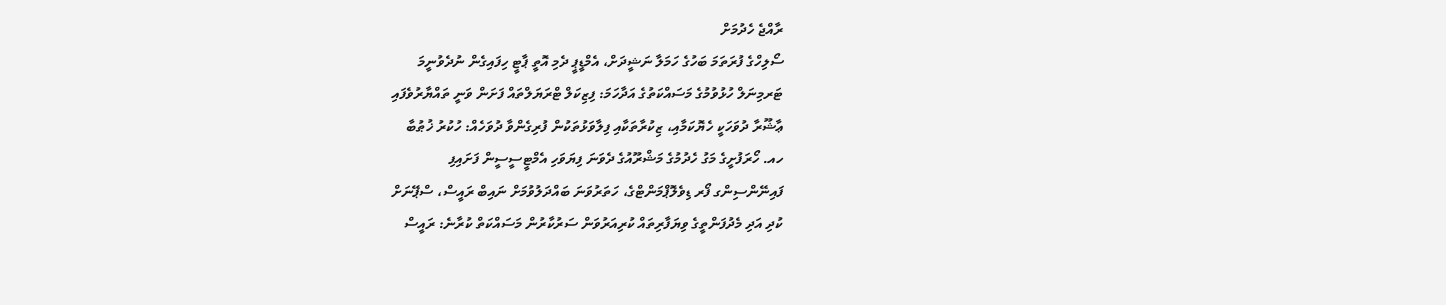ރާއްޖެ ހެދުމަށް
ސޯލިހްގެ ފުރަތަމަ ބަހުގެ ހަމަލާ ނަޝީދަށް، އެމްޑީޕީ ދެމި އޮތީ ޕާޓީ ހިފައިގެން ނުދެވުނީމަ
ޓަރމިނަލް ހުޅުވުމުގެ މަސައްކަތުގެ އަދާހަމަ: ފިޒިކަލް ޓްރަޔަލްތައް ފަށަން ވަނީ ތައްޔާރުވެފައި
ޢާޝޫރާ ދުވަހަކީ ހެޔޮކަމާއި، ޒިކުރާތަކާއި ފިލާވަޅުތަކުން ފުރިގެންވާ ދުވަހެއް: ހުކުރު ޚުޠުބާ
ހއ. ހޯރަފުށީގެ މަގު ހެދުމުގެ މަޝްރޫއުގެ ދެވަނަ ފިޔަވަހި އެމްޓީސީސީން ފަށައިފި
ފައިނޭންސިންގ ފޯރ ޑިވެލޮޕްމަންޓްގެ، ހަތަރުވަނަ ބައްދަލުވުމަށް ނައިބް ރައީސް، ސްޕޭނަށް
ކުދި އަދި މެދުފަންތީގެ ވިޔަފާރިތައް ކުރިއަރުވަން ސަރުކާރުން މަސައްކަތް ކުރާނެ: ރައީސް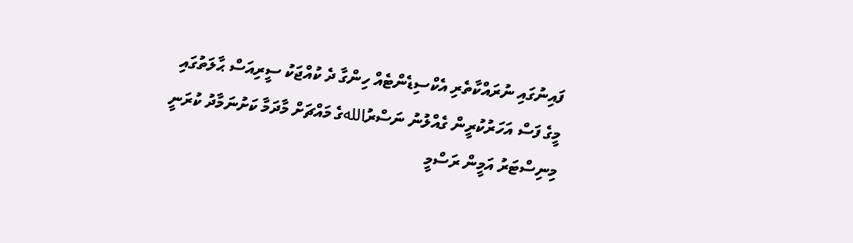ފައިނުގައި ނުރައްކާތެރި އެކްސިޑެންޓެއް ހިންގާ ދެ ކުއްޖަކު ސީރިއަސް ޙާލަތުގައި
މީގެ ފަސް އަހަރުކުރީން ގެއްލުނު ނަސްރުاللهގެ މައްޗަށް މާދަމާ ކަށުނަމާދު ކުރަނީ
މިނިސްޓަރު އަމީން ރަސްމީ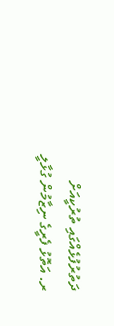ދަތުރުފުޅެއްގައި ތުރުކީއަށް
ރ. އަތޮޅު ފެރީގެ ނިޒާމުން ގުޅާލީ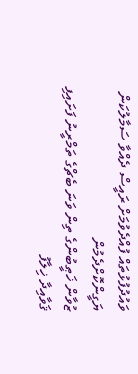ވައުދުފުޅުތައް ފުއްދެވުމަށް ރައީސް ދެއްވާ ސަމާލުކަން ޔަގީންކޮށްދެމުން
ޒުވާން ޚަޠީބުންގެ ތިން ވަނަ ބެޗްގެ ތަމްރީނު ފަށައިފި
ޤަވާއިދާ ޚިލާފު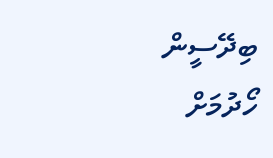ބިދޭސީން ހޯދުމަށް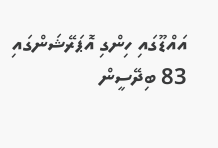އައްޑޫގައި ހިންގި އޮޕަރޭޝަންގައި 83 ބިދޭސީން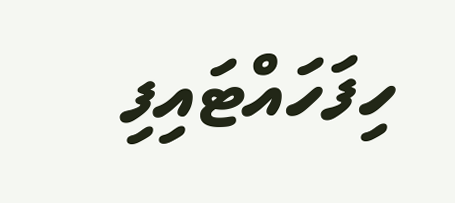ހިފަހައްޓައިފި